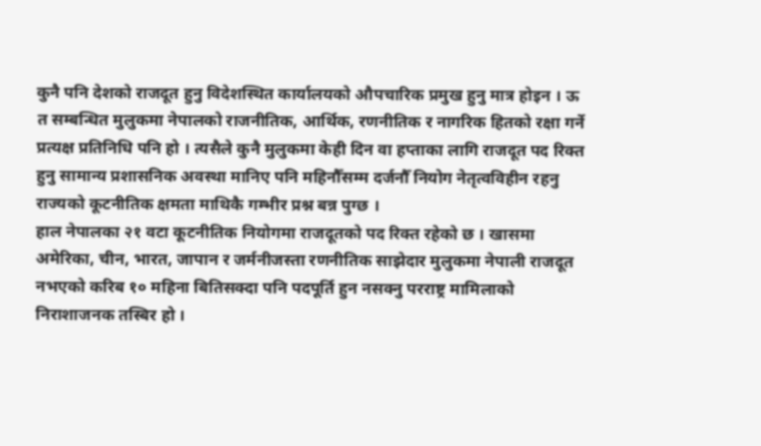कुनै पनि देशको राजदूत हुनु विदेशस्थित कार्यालयको औपचारिक प्रमुख हुनु मात्र होइन । ऊ त सम्बन्धित मुलुकमा नेपालको राजनीतिक, आर्थिक, रणनीतिक र नागरिक हितको रक्षा गर्ने प्रत्यक्ष प्रतिनिधि पनि हो । त्यसैले कुनै मुलुकमा केही दिन वा हप्ताका लागि राजदूत पद रिक्त हुनु सामान्य प्रशासनिक अवस्था मानिए पनि महिनौँसम्म दर्जनौँ नियोग नेतृत्वविहीन रहनु राज्यको कूटनीतिक क्षमता माथिकै गम्भीर प्रश्न बन्न पुग्छ ।
हाल नेपालका २१ वटा कूटनीतिक नियोगमा राजदूतको पद रिक्त रहेको छ । खासमा अमेरिका, चीन, भारत, जापान र जर्मनीजस्ता रणनीतिक साझेदार मुलुकमा नेपाली राजदूत नभएको करिब १० महिना बितिसक्दा पनि पदपूर्ति हुन नसक्नु परराष्ट्र मामिलाको निराशाजनक तस्बिर हो ।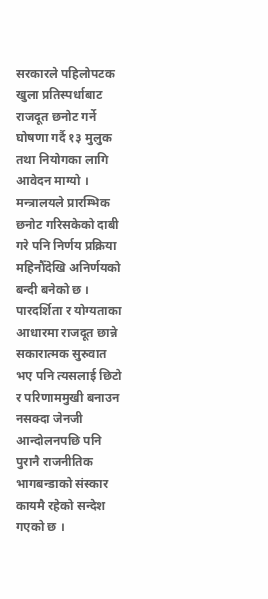सरकारले पहिलोपटक खुला प्रतिस्पर्धाबाट राजदूत छनोट गर्ने घोषणा गर्दै १३ मुलुक तथा नियोगका लागि आवेदन माग्यो । मन्त्रालयले प्रारम्भिक छनोट गरिसकेको दाबी गरे पनि निर्णय प्रक्रिया महिनौँदेखि अनिर्णयको बन्दी बनेको छ । पारदर्शिता र योग्यताका आधारमा राजदूत छान्ने सकारात्मक सुरुवात भए पनि त्यसलाई छिटो र परिणाममुखी बनाउन नसक्दा जेनजी आन्दोलनपछि पनि पुरानै राजनीतिक भागबन्डाको संस्कार कायमै रहेको सन्देश गएको छ ।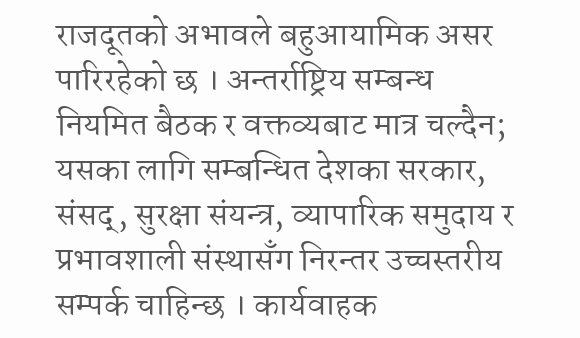राजदूतको अभावले बहुआयामिक असर पारिरहेको छ । अन्तर्राष्ट्रिय सम्बन्ध नियमित बैठक र वक्तव्यबाट मात्र चल्दैन; यसका लागि सम्बन्धित देशका सरकार, संसद्, सुरक्षा संयन्त्र, व्यापारिक समुदाय र प्रभावशाली संस्थासँग निरन्तर उच्चस्तरीय सम्पर्क चाहिन्छ । कार्यवाहक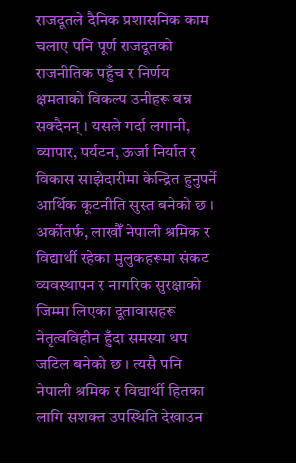राजदूतले दैनिक प्रशासनिक काम चलाए पनि पूर्ण राजदूतको राजनीतिक पहुँच र निर्णय क्षमताको विकल्प उनीहरू बन्न सक्दैनन् । यसले गर्दा लगानी, व्यापार, पर्यटन, ऊर्जा निर्यात र विकास साझेदारीमा केन्द्रित हुनुपर्ने आर्थिक कूटनीति सुस्त बनेको छ । अर्कोतर्फ, लाखौँ नेपाली श्रमिक र विद्यार्थी रहेका मुलुकहरूमा संकट व्यवस्थापन र नागरिक सुरक्षाको जिम्मा लिएका दूतावासहरू नेतृत्वविहीन हुँदा समस्या थप जटिल बनेको छ । त्यसै पनि नेपाली श्रमिक र विद्यार्थी हितका लागि सशक्त उपस्थिति देखाउन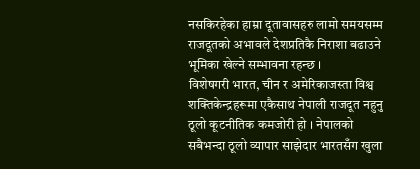नसकिरहेका हाम्रा दूतावासहरु लामो समयसम्म राजदूतको अभावले देशप्रतिकै निराशा बढाउने भूमिका खेल्ने सम्भावना रहन्छ ।
विशेषगरी भारत, चीन र अमेरिकाजस्ता विश्व शक्तिकेन्द्रहरूमा एकैसाथ नेपाली राजदूत नहुनु ठूलो कूटनीतिक कमजोरी हो । नेपालको सबैभन्दा ठूलो व्यापार साझेदार भारतसँग खुला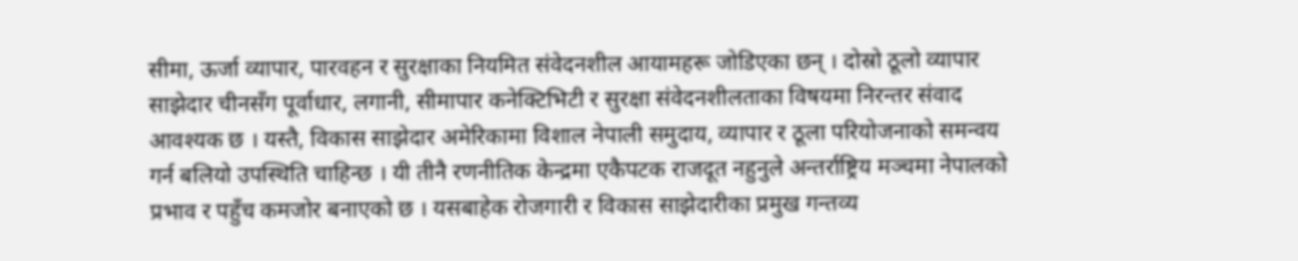सीमा, ऊर्जा व्यापार, पारवहन र सुरक्षाका नियमित संवेदनशील आयामहरू जोडिएका छन् । दोस्रो ठूलो व्यापार साझेदार चीनसँग पूर्वाधार, लगानी, सीमापार कनेक्टिभिटी र सुरक्षा संवेदनशीलताका विषयमा निरन्तर संवाद आवश्यक छ । यस्तै, विकास साझेदार अमेरिकामा विशाल नेपाली समुदाय, व्यापार र ठूला परियोजनाको समन्वय गर्न बलियो उपस्थिति चाहिन्छ । यी तीनै रणनीतिक केन्द्रमा एकैपटक राजदूत नहुनुले अन्तर्राष्ट्रिय मञ्चमा नेपालको प्रभाव र पहुँच कमजोर बनाएको छ । यसबाहेक रोजगारी र विकास साझेदारीका प्रमुख गन्तव्य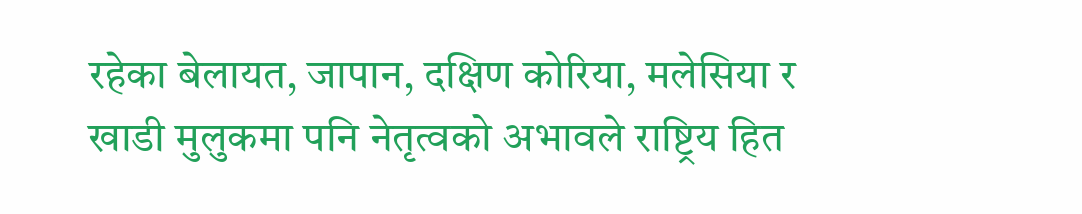रहेका बेलायत, जापान, दक्षिण कोरिया, मलेसिया र खाडी मुलुकमा पनि नेतृत्वको अभावले राष्ट्रिय हित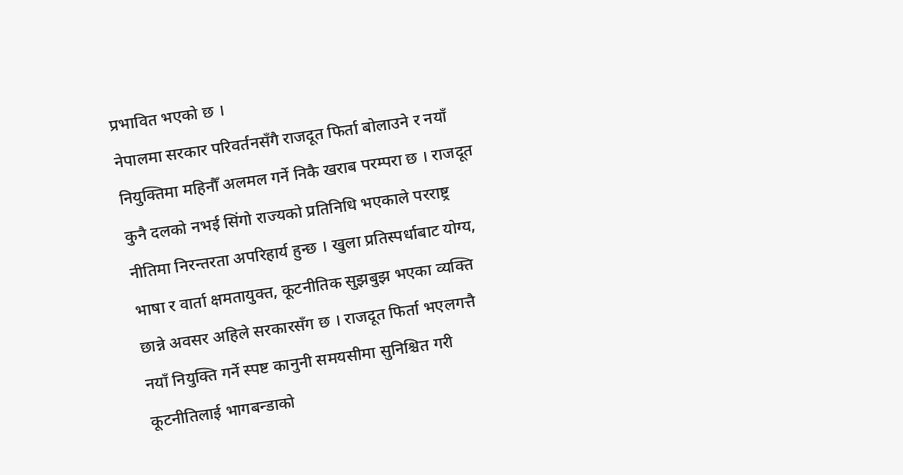प्रभावित भएको छ ।
नेपालमा सरकार परिवर्तनसँगै राजदूत फिर्ता बोलाउने र नयाँ नियुक्तिमा महिनौँ अलमल गर्ने निकै खराब परम्परा छ । राजदूत कुनै दलको नभई सिंगो राज्यको प्रतिनिधि भएकाले परराष्ट्र नीतिमा निरन्तरता अपरिहार्य हुन्छ । खुला प्रतिस्पर्धाबाट योग्य, भाषा र वार्ता क्षमतायुक्त, कूटनीतिक सुझबुझ भएका व्यक्ति छान्ने अवसर अहिले सरकारसँग छ । राजदूत फिर्ता भएलगत्तै नयाँ नियुक्ति गर्ने स्पष्ट कानुनी समयसीमा सुनिश्चित गरी कूटनीतिलाई भागबन्डाको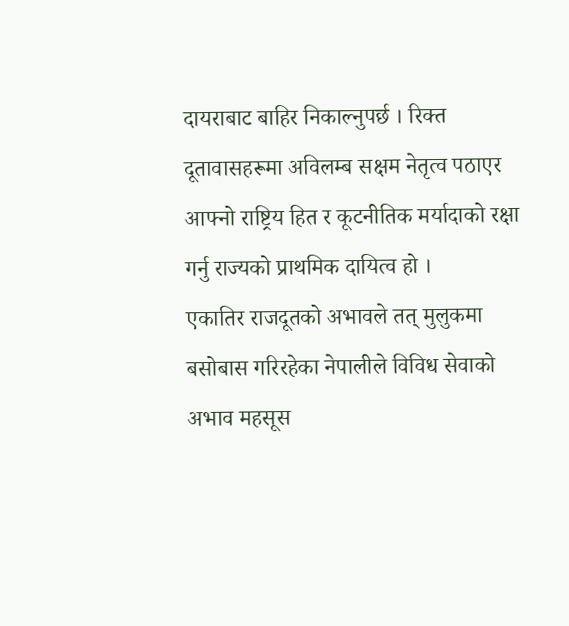दायराबाट बाहिर निकाल्नुपर्छ । रिक्त दूतावासहरूमा अविलम्ब सक्षम नेतृत्व पठाएर आफ्नो राष्ट्रिय हित र कूटनीतिक मर्यादाको रक्षा गर्नु राज्यको प्राथमिक दायित्व हो ।
एकातिर राजदूतको अभावले तत् मुलुकमा बसोबास गरिरहेका नेपालीले विविध सेवाको अभाव महसूस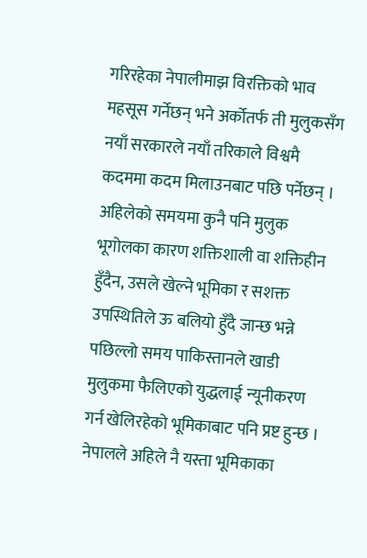गरिरहेका नेपालीमाझ विरक्तिको भाव महसूस गर्नेछन् भने अर्कोतर्फ ती मुलुकसँग नयाँ सरकारले नयाँ तरिकाले विश्वमै कदममा कदम मिलाउनबाट पछि पर्नेछन् ।
अहिलेको समयमा कुनै पनि मुलुक भूगोलका कारण शक्तिशाली वा शक्तिहीन हुँदैन, उसले खेल्ने भूमिका र सशक्त उपस्थितिले ऊ बलियो हुँदै जान्छ भन्ने पछिल्लो समय पाकिस्तानले खाडी मुलुकमा फैलिएको युद्धलाई न्यूनीकरण गर्न खेलिरहेको भूमिकाबाट पनि प्रष्ट हुन्छ । नेपालले अहिले नै यस्ता भूमिकाका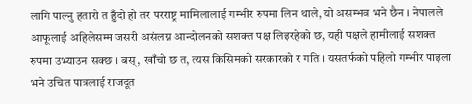लागि पाल्नु हतारो त हुँदो हो तर परराष्ट्र मामिलालाई गम्भीर रुपमा लिन थाले, यो असम्भव भने छैन । नेपालले आफूलाई अहिलेसम्म जसरी असंलग्न आन्दोलनको सशक्त पक्ष लिइरहेको छ, यही पक्षले हामीलाई सशक्त रुपमा उभ्याउन सक्छ । बस्, खाँचो छ त, त्यस किसिमको सरकारको र गति । यसतर्फको पहिलो गम्भीर पाइला भने उचित पात्रलाई राजदूत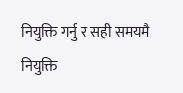नियुक्ति गर्नु र सही समयमै नियुक्ति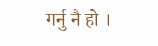गर्नु नै हो ।